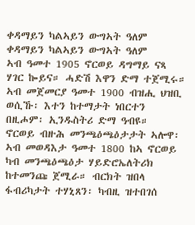ቀዳማይን ካልኣይን ውግኣት ዓለም
ቀዳማይን ካልኣይን ውግኣት ዓለም
ኣብ ዓመተ 1905 ኖርወይ ዳግማይ ናጻ ሃገር ኰይና። ሓድሽ እዋን ድማ ተጀሚሩ። ኣብ መጀመርያ ዓመተ 1900 ብዝሒ ህዝቢ ወሲኹ፡ እተን ከተማታት ነበርተን በዚሖም፡ ኢንዱስትሪ ድማ ዓብዩ።
ኖርወይ ብዙሕ መንጫዕጫዕታታት ኣሎዋ፡ ኣብ መወዳእታ ዓመተ 1800 ከኣ ኖርወይ ካብ መንጫዕጫዕታ ሃይድሮኤለትሪክ ከተመንጩ ጀሚራ። ብርክት ዝበላ ፋብሪካታት ተሃኒጸን፡ ካብዚ ዝተበገሰ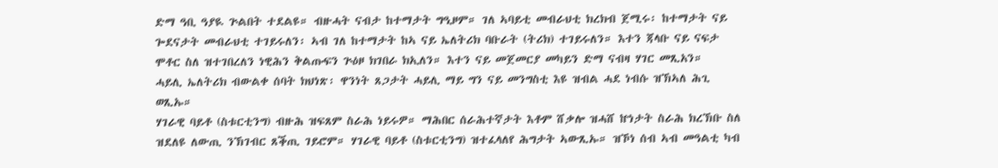ድማ ዓቢ ዓያዪ ጕልበት ተደልዩ። ብዙሓት ናብታ ከተማታት ግዒዞም። ገለ ኣባይቲ መብራህቲ ክረክብ ጀሚሩ፡ ከተማታት ናይ ጐደናታት መብራህቲ ተገይሩለን፡ ኣብ ገለ ከተማታት ከኣ ናይ ኤለትሪክ ባቡራት (ትሪክ) ተገይሩለን። እተን ጃላቡ ናይ ናፍታ ሞቶር ስለ ዝተገበረለን ነዊሕን ቅልጡፍን ጕዕዞ ክገበራ ክኢለን። እተን ናይ መጀመርያ መካይን ድማ ናብዛ ሃገር መጺአን።
ሓይሊ ኤለትሪክ ብውልቀ ሰባት ክህነጽ፡ ዋንነት ጸጋታት ሓይሊ ማይ ግን ናይ መንግስቲ እዩ ዝብል ሓደ ነብሱ ዝኽኣለ ሕጊ ወጺኡ።
ሃገራዊ ባይቶ (ስቱርቲንግ) ብዙሕ ዝፍጸም ስራሕ ነይሩዎ። ማሕበር ሰራሕተኛታት እቶም ሸቃሎ ዝሓሸ ኵነታት ስራሕ ክረኽቡ ስለ ዝደለዩ ለውጢ ንኽገብር ጸቕጢ ገይሮም። ሃገራዊ ባይቶ (ስቱርቲንግ) ዝተፈላለየ ሕግታት ኣውጺኡ። ዝኾነ ሰብ ኣብ መዓልቲ ካብ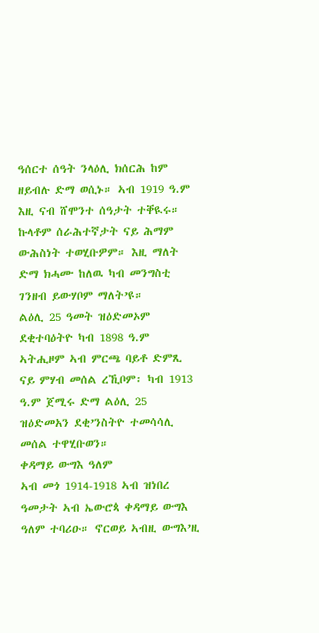ዓሰርተ ሰዓት ንላዕሊ ክሰርሕ ከም ዘይብሉ ድማ ወሲኑ። ኣብ 1919 ዓ.ም እዚ ናብ ሸሞንተ ሰዓታት ተቐዪሩ። ኩላቶም ሰራሕተኛታት ናይ ሕማም ውሕስነት ተወሂቡዎም። እዚ ማለት ድማ ክሓሙ ከለዉ ካብ መንግስቲ ገንዘብ ይውሃቦም ማለት’ዩ።
ልዕሊ 25 ዓመት ዝዕድመኦም ደቂተባዕትዮ ካብ 1898 ዓ.ም ኣትሒዞም ኣብ ምርጫ ባይቶ ድምጺ ናይ ምሃብ መሰል ረኺቦም፡ ካብ 1913 ዓ.ም ጀሚሩ ድማ ልዕሊ 25 ዝዕድመአን ደቂ’ንስትዮ ተመሳሳሊ መሰል ተዋሂቡወን።
ቀዳማይ ውግእ ዓለም
ኣብ መጎ 1914-1918 ኣብ ዝነበረ ዓመታት ኣብ ኤውሮጳ ቀዳማይ ውግእ ዓለም ተባሪዑ። ኖርወይ ኣብዚ ውግእ’ዚ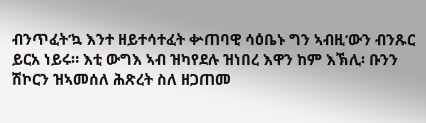ብንጥፈት’ኳ እንተ ዘይተሳተፈት ቍጠባዊ ሳዕቤኑ ግን ኣብዚ’ውን ብንጹር ይርአ ነይሩ። እቲ ውግእ ኣብ ዝካየደሉ ዝነበረ እዋን ከም እኽሊ፡ ቡንን ሽኮርን ዝኣመሰለ ሕጽረት ስለ ዘጋጠመ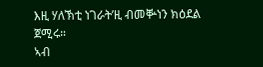እዚ ሃለኽቲ ነገራት’ዚ ብመቝነን ክዕደል ጀሚሩ።
ኣብ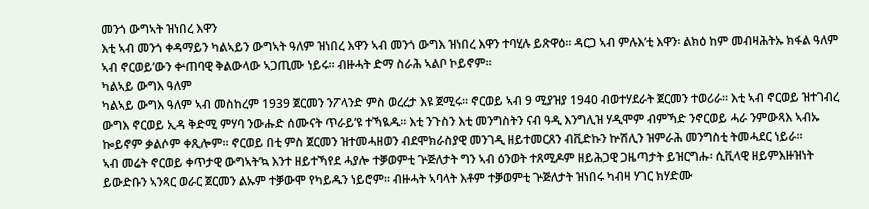መንጎ ውግኣት ዝነበረ እዋን
እቲ ኣብ መንጎ ቀዳማይን ካልኣይን ውግኣት ዓለም ዝነበረ እዋን ኣብ መንጎ ውግእ ዝነበረ እዋን ተባሂሉ ይጽዋዕ። ዳርጋ ኣብ ምሉእ’ቲ እዋን፡ ልክዕ ከም መብዛሕትኡ ክፋል ዓለም ኣብ ኖርወይ’ውን ቍጠባዊ ቅልውላው ኣጋጢሙ ነይሩ። ብዙሓት ድማ ስራሕ ኣልቦ ኮይኖም።
ካልኣይ ውግእ ዓለም
ካልኣይ ውግእ ዓለም ኣብ መስከረም 1939 ጀርመን ንፖላንድ ምስ ወረረታ እዩ ጀሚሩ። ኖርወይ ኣብ 9 ሚያዝያ 1940 ብወተሃደራት ጀርመን ተወሪራ። እቲ ኣብ ኖርወይ ዝተገብረ ውግእ ኖርወይ ኢዳ ቅድሚ ምሃባ ንውሑድ ሰሙናት ጥራይ’ዩ ተኻዪዱ። እቲ ንጉስን እቲ መንግስትን ናብ ዓዲ እንግሊዝ ሃዲሞም ብምኻድ ንኖርወይ ሓራ ንምውጻእ ኣብኡ ኰይኖም ቃልሶም ቀጺሎም። ኖርወይ በቲ ምስ ጀርመን ዝተመሓዘወን ብደሞክራስያዊ መንገዲ ዘይተመርጸን ብቪድኩን ኵሽሊን ዝምራሕ መንግስቲ ትመሓደር ነይራ።
ኣብ መሬት ኖርወይ ቀጥታዊ ውግኣት’ኳ እንተ ዘይተኻየደ ሓያሎ ተቓወምቲ ጕጅለታት ግን ኣብ ዕንወት ተጸሚዶም ዘይሕጋዊ ጋዜጣታት ይዝርግሑ፡ ሲቪላዊ ዘይምእዙዝነት ይውድቡን ኣንጻር ወራር ጀርመን ልኡም ተቓውሞ የካይዱን ነይሮም። ብዙሓት ኣባላት እቶም ተቓወምቲ ጕጅለታት ዝነበሩ ካብዛ ሃገር ክሃድሙ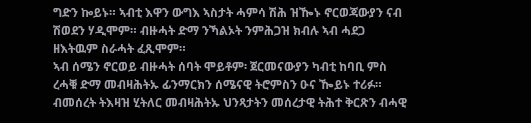ግድን ኰይኑ። ኣብቲ እዋን ውግእ ኣስታት ሓምሳ ሽሕ ዝዀኑ ኖርወጃውያን ናብ ሽወደን ሃዲሞም። ብዙሓት ድማ ንኻልኦት ንምሕጋዝ ክብሉ ኣብ ሓደጋ ዘእትዉም ስራሓት ፈጺሞም።
ኣብ ሰሜን ኖርወይ ብዙሓት ሰባት ሞይቶም፡ ጀርመናውያን ካብቲ ከባቢ ምስ ረሓቑ ድማ መብዛሕትኡ ፊንማርክን ሰሜናዊ ትሮምስን ዑና ዀይኑ ተሪፉ። ብመሰረት ትእዛዝ ሂትለር መብዛሕትኡ ህንጻታትን መሰረታዊ ትሕተ ቅርጽን ብሓዊ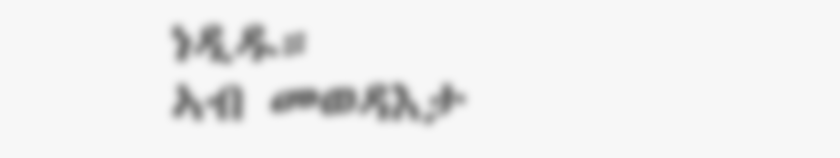ነዲዱ።
ኣብ መወዳእታ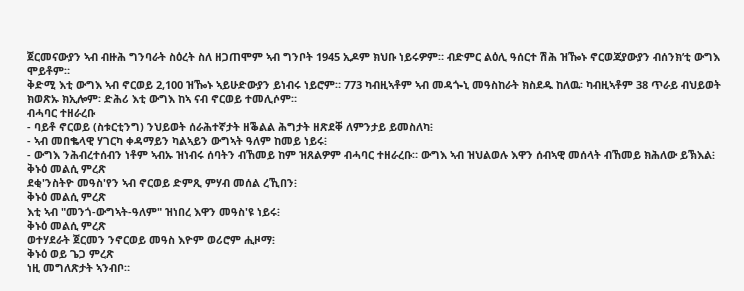ጀርመናውያን ኣብ ብዙሕ ግንባራት ስዕረት ስለ ዘጋጠሞም ኣብ ግንቦት 1945 ኢዶም ክህቡ ነይሩዎም። ብድምር ልዕሊ ዓሰርተ ሽሕ ዝዀኑ ኖርወጃያውያን ብሰንክ’ቲ ውግእ ሞይቶም።
ቅድሚ እቲ ውግእ ኣብ ኖርወይ 2,100 ዝዀኑ ኣይሁድውያን ይነብሩ ነይሮም። 773 ካብዚኣቶም ኣብ መዳጐኒ መዓስከራት ክስደዱ ከለዉ፡ ካብዚኣቶም 38 ጥራይ ብህይወት ክወጽኡ ክኢሎም፡ ድሕሪ እቲ ውግእ ከኣ ናብ ኖርወይ ተመሊሶም።
ብሓባር ተዘራረቡ
- ባይቶ ኖርወይ (ስቱርቲንግ) ንህይወት ሰራሕተኛታት ዘቕልል ሕግታት ዘጽደቐ ለምንታይ ይመስለካ፧
- ኣብ መበቈላዊ ሃገርካ ቀዳማይን ካልኣይን ውግኣት ዓለም ከመይ ነይሩ፧
- ውግእ ንሕብረተሰብን ነቶም ኣብኡ ዝነብሩ ሰባትን ብኸመይ ከም ዝጸልዎም ብሓባር ተዘራረቡ። ውግእ ኣብ ዝህልወሉ እዋን ሰብኣዊ መሰላት ብኸመይ ክሕለው ይኽእል፧
ቅኑዕ መልሲ ምረጽ
ደቂ'ንስትዮ መዓስ'የን ኣብ ኖርወይ ድምጺ ምሃብ መሰል ረኺበን፧
ቅኑዕ መልሲ ምረጽ
እቲ ኣብ "መንጎ-ውግኣት-ዓለም" ዝነበረ እዋን መዓስ'ዩ ነይሩ፧
ቅኑዕ መልሲ ምረጽ
ወተሃደራት ጀርመን ንኖርወይ መዓስ እዮም ወሪሮም ሒዞማ፧
ቅኑዕ ወይ ጌጋ ምረጽ
ነዚ መግለጽታት ኣንብቦ።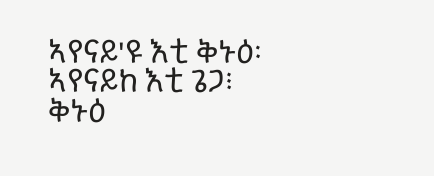ኣየናይ'ዩ እቲ ቅኑዕ፡ ኣየናይከ እቲ ጌጋ፧
ቅኑዕ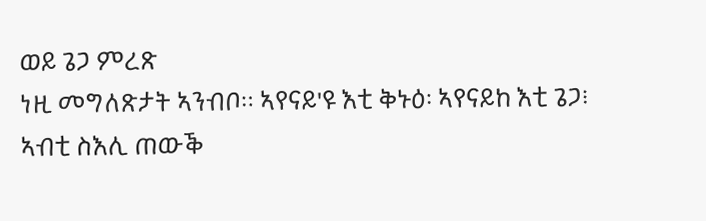ወይ ጌጋ ምረጽ
ነዚ መግለጽታት ኣንብቦ። ኣየናይ'ዩ እቲ ቅኑዕ፡ ኣየናይከ እቲ ጌጋ፧
ኣብቲ ስእሊ ጠውቕ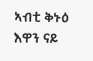ኣብቲ ቅኑዕ እዋን ናይ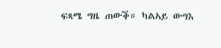ፍጻሜ ግዜ ጠውቕ። ካልኣይ ውግእ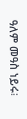ዓለም መዓስ ነይሩ፧